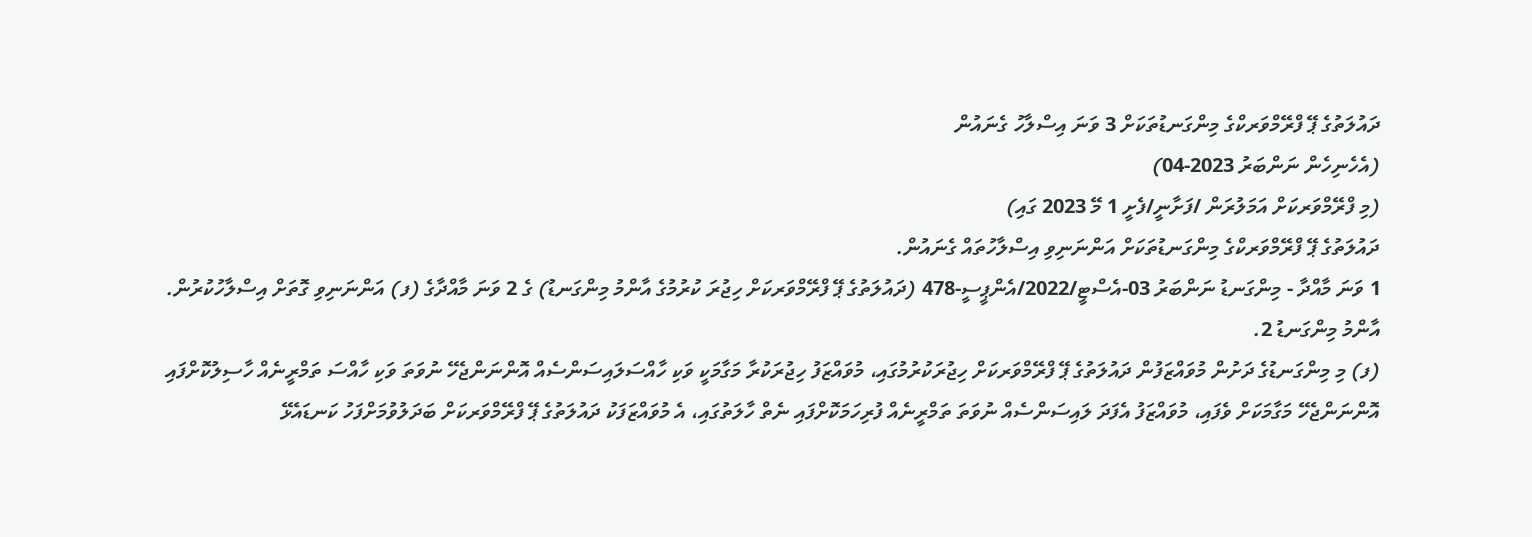ދައުލަތުގެ ޕޭ ފްރޭމްވަރކްގެ މިންގަނޑުތަކަށް 3 ވަނަ އިސްލާހު ގެނައުން
(އެހެނިހެން ނަންބަރު 2023-04)
(މި ފްރޭމްވަރކަށް އަމަލުރަން /ފަށާނީ/ފެށީ 1 މޭ 2023 ގައި)
ދައުލަތުގެ ޕޭ ފްރޭމްވަރކްގެ މިންގަނޑުތަކަށް އަންނަނިވި އިސްލާހުތައް ގެނައުން.
1 ވަނަ މާއްދާ - މިންގަނޑު ނަންބަރު 03-އެސްޓީ/2022/އެންޕީސީ-478 (ދައުލަތުގެ ޕޭ ފްރޭމްވަރކަށް ހިޖުރަ ކުރުމުގެ އާންމު މިންގަނޑު) ގެ 2 ވަނަ މާއްދާގެ (ފ) އަންނަނިވި ގޮތަށް އިސްލާހުކުރުން.
އާންމު މިންގަނޑު 2.
(ފ) މި މިންގަނޑުގެ ދަށުން މުވައްޒަފުން ދައުލަތުގެ ޕޭ ފްރޭމްވަރކަށް ހިޖުރަކުރުމުގައި، މުވައްޒަފު ހިޖުރަކުރާ މަގާމަކީ ވަކި ހާއްސަލައިސަންސެއް އޮންނަންޖެހޭ ނުވަތަ ވަކި ހާއްސަ ތަމްރީނެއް ހާސިލުކޮށްފައި އޮންނަންޖެހޭ މަގާމަކަށް ވެފައި، މުވައްޒަފު އެފަދަ ލައިސަންސެއް ނުވަތަ ތަމްރީނެއް ފުރިހަމަކޮށްފައި ނެތް ހާލަތުގައި، އެ މުވައްޒަފަކު ދައުލަތުގެ ޕޭ ފްރޭމްވަރކަށް ބަދަލުވުމަށްފަހު ކަނޑައެޅޭ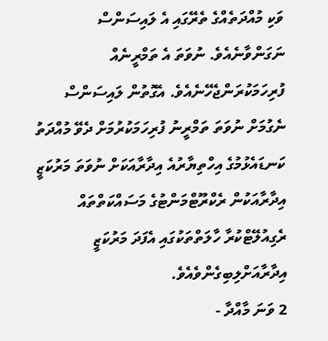ވަކި މުއްދަތެއްގެ ތެރޭގައި އެ ލައިސަންސް ނަގަންވާނެއެވެ. ނުވަތަ އެ ތަމްރީނެއް ފުރިހަމަކުރަންޖެހޭނެއެވެ. އެގޮތުން ލައިސަންސް ނެގުމަށް ނުވަތަ ތަމްރީނު ފުރިހަމަކުރުމަށް ދެވޭ މުއްދަތު ކަނޑައެޅުމުގެ އިހްތިޔާރުއެ އިދާރާއަކަށް ނުވަތަ މަރުކަޒީ އިދާރާއަކުން ރެކްރޫޓްމަންޓުގެ މަސައްކަތްތައް ރެގިއުލޭޓްކުރާ ހާލަތްތަކުގައި އެފަދަ މަރުކަޒީ އިދާރާއަށްލިބިގެންވެއެވެ.
2 ވަނަ މާއްދާ -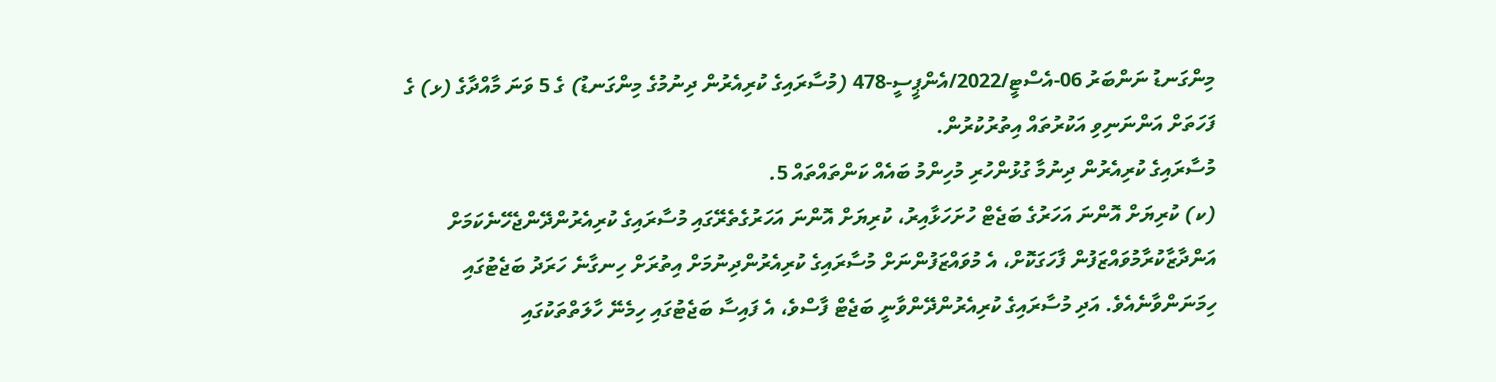މިންގަނޑު ނަންބަރު 06-އެސްޓީ/2022/އެންޕީސީ-478 (މުސާރައިގެ ކުރިއެރުން ދިނުމުގެ މިންގަނޑު) ގެ 5 ވަނަ މާއްދާގެ (ޅ) ގެ ފަހަތަށް އަންނަނިވި އަކުރުތައް އިތުރުކުރުން.
މުސާރައިގެ ކުރިއެރުން ދިނުމާ ގުޅުންހުރި މުހިންމު ބައެއް ކަންތައްތައް 5.
(ކ) ކުރިޔަށް އޮންނަ އަހަރުގެ ބަޖެޓް ހުށަހަޅާއިރު، ކުރިޔަށް އޮންނަ އަހަރުގެތެރޭގައި މުސާރައިގެ ކުރިއެރުންދޭންޖެހޭނެކަމަށް އަންދާޒާކުރާމުވައްޒަފުން ފާހަގަކޮށް، އެ މުވައްޒަފުންނަށް މުސާރައިގެ ކުރިއެރުންދިނުމަށް އިތުރަށް ހިނގާނެ ހަރަދު ބަޖެޓުގައި ހިމަނަންވާނެއެވެ. އަދި މުސާރައިގެ ކުރިއެރުންދޭންވާނީ ބަޖެޓް ފާސްވެ، އެ ފައިސާ ބަޖެޓުގައި ހިމެނޭ ހާލަތްތަކުގައި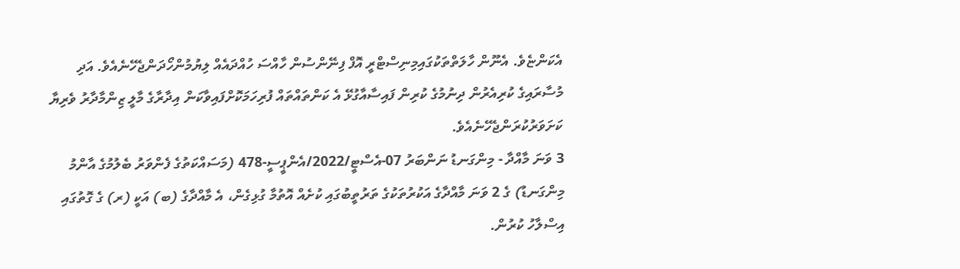އެކަންޏެވެ. އެނޫން ހާލަތްތަކުގައިމިނިސްޓްރީ އޮފް ފިނޭންސުން ހާއްސަ ހުއްދައެއް ލިޔުމުންހޯދަންޖެހޭނެއެވެ. އަދި މުސާރައިގެ ކުރިއެރުން ދިނުމުގެ ކުރިން ފައިސާއާގުޅޭ އެ ކަންތައްތައް ފުރިހަމަކޮށްފައިވާކަން އިދާރާގެ މާލީ ޒިންމާދާރު ވެރިޔާ ކަށަވަރުކުރަންޖެހޭނެއެވެ.
3 ވަނަ މާއްދާ - މިންގަނޑު ނަންބަރު 07-އެސްޓީ/2022/އެންޕީސީ-478 (މަސައްކަތުގެ ފެންވަރު ބެލުމުގެ އާންމު މިންގަނޑު) ގެ 2 ވަނަ މާއްދާގެ އަކުރުތަކުގެ ތަރުތީބުގައި ކުށެއް އޮތުމާ ގުޅިގެން، އެ މާއްދާގެ (ބ) އަކީ (ރ) ގެ ގޮތުގައި އިސްލާހު ކުރުން.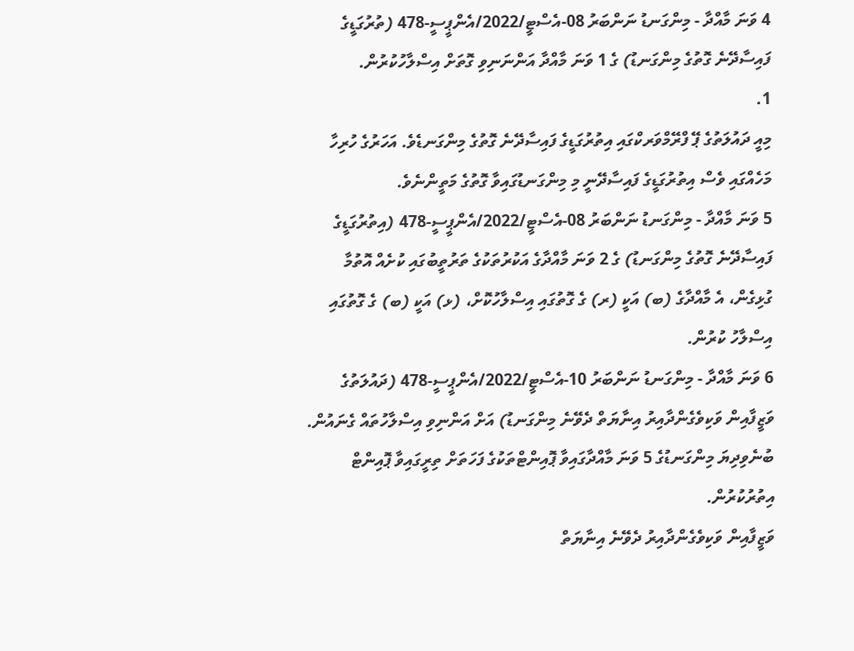4 ވަނަ މާއްދާ - މިންގަނޑު ނަންބަރު 08-އެސްޓީ/2022/އެންޕީސީ-478 (ތުރުގަޑީގެ ފައިސާދޭނެ ގޮތުގެ މިންގަނޑު) ގެ 1 ވަނަ މާއްދާ އަންނަނިވި ގޮތަށް އިސްލާހުކުރުން.
1.
މިއީ ދައުލަތުގެ ޕޭ ފްރޭމްވަރކްގައި އިތުރުގަޑީގެ ފައިސާދޭނެ ގޮތުގެ މިންގަނޑެވެ. އަހަރުގެ ހުރިހާ މަހެއްގައި ވެސް އިތުރުގަޑީގެ ފައިސާދޭނީ މި މިންގަނޑުގައިވާ ގޮތުގެ މަތީންނެވެ.
5 ވަނަ މާއްދާ - މިންގަނޑު ނަންބަރު 08-އެސްޓީ/2022/އެންޕީސީ-478 (އިތުރުގަޑީގެ ފައިސާދޭނެ ގޮތުގެ މިންގަނޑު) ގެ 2 ވަނަ މާއްދާގެ އަކުރުތަކުގެ ތަރުތީބުގައި ކުށެއް އޮތުމާ ގުޅިގެން، އެ މާއްދާގެ (ބ) އަކީ (ރ) ގެ ގޮތުގައި އިސްލާހުކޮށް، (ޅ) އަކީ (ބ) ގެ ގޮތުގައި އިސްލާހު ކުރުން.
6 ވަނަ މާއްދާ - މިންގަނޑު ނަންބަރު 10-އެސްޓީ/2022/އެންޕީސީ-478 (ދައުލަތުގެ ވަޒީފާއިން ވަކިވެގެންދާއިރު އިނާޔަތް ދެވޭނެ މިންގަނޑު) އަށް އަންނިވި އިސްލާހުތައް ގެނައުން.
ބުނެވިދިޔަ މިންގަނޑުގެ 5 ވަނަ މާއްދާގައިވާ ޕޮއިންޓްތަކުގެ ފަހަތަށް ތިރީގައިވާ ޕޮއިންޓް އިތުރުކުރުން.
ވަޒީފާއިން ވަކިވެގެންދާއިރު ދެވޭނެ އިނާޔަތް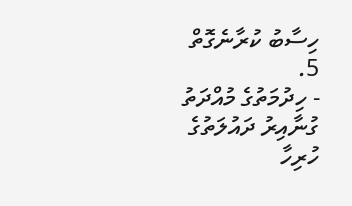ހިސާބު ކުރާނެގޮތް 5.
- ހިދުމަތުގެ މުއްދަތު ގުނާއިރު ދައުލަތުގެ ހުރިހާ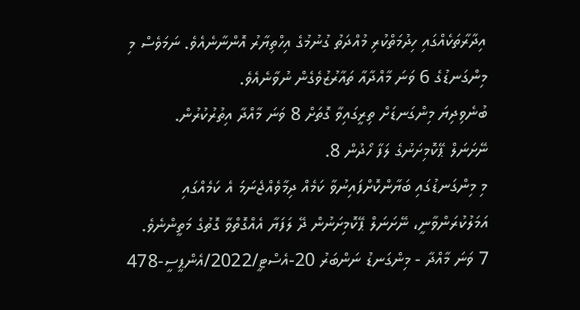އިދާރާތަކެއްގައި ހިދުމަތްކުރި މުއްދަތު ގުނުމުގެ އިހްތިޔާރު އޮންނާނެއެވެ. ނަމަވެސް މި މިންގަނޑުގެ 6 ވަނަ މާއްދާއާ ތައާރުޒުވެގެން ނުވާނެއެވެ.
ބުނެވިދިޔަ މިންގަނޑަށް ތިރީގައިވާ ގޮތަށް 8 ވަނަ މާއްދާ އިތުރުކުރުން.
ނޭށަނަލް ޕޭކޮމިށަނުގެ ލަފާ ހޯދުން 8.
މި މިންގަނޑުގައި ބަޔާންކޮށްފައިނުވާ ކަމެއް ދިމާވެއްޖެނަމަ އެ ކަމެއްގައި އަމަލުކުރަންވާނީ، ނޭށަނަލް ޕޭކޮމިށަނުން ދޭ ލަފަޔާ އެއްގޮތްވާ ގޮތުގެ މަތީންނެވެ.
7 ވަނަ މާއްދާ - މިންގަނޑު ނަންބަރު 20-އެސްޓީ/2022/އެންޕީސީ-478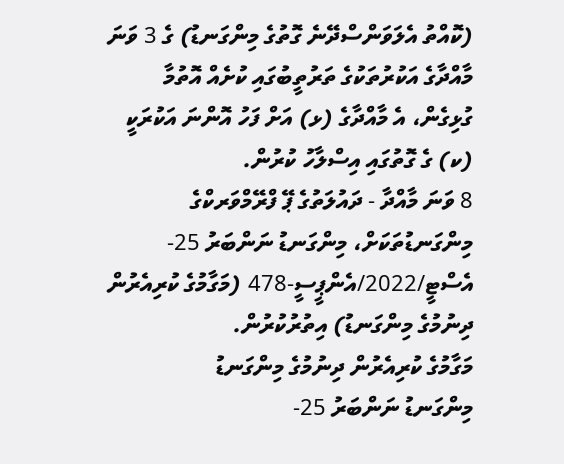(ކޮއްތު އެލަވަންސްދޭނެ ގޮތުގެ މިންގަނޑު) ގެ 3 ވަނަ މާއްދާގެ އަކުރުތަކުގެ ތަރުތީބުގައި ކުށެއް އޮތުމާ ގުޅިގެން، އެ މާއްދާގެ (ޅ) އަށް ފަހު އޮންނަ އަކުރަކީ (ކ) ގެ ގޮތުގައި އިސްލާހު ކުރުން.
8 ވަނަ މާއްދާ - ދައުލަތުގެ ޕޭ ފްރޭމްވަރކްގެ މިންގަނޑުތަކަށް، މިންގަނޑު ނަންބަރު 25-އެސްޓީ/2022/އެންޕީސީ-478 (މަގާމުގެ ކުރިއެރުން ދިނުމުގެ މިންގަނޑު) އިތުރުކުރުން.
މަގާމުގެ ކުރިއެރުން ދިނުމުގެ މިންގަނޑު
މިންގަނޑު ނަންބަރު 25-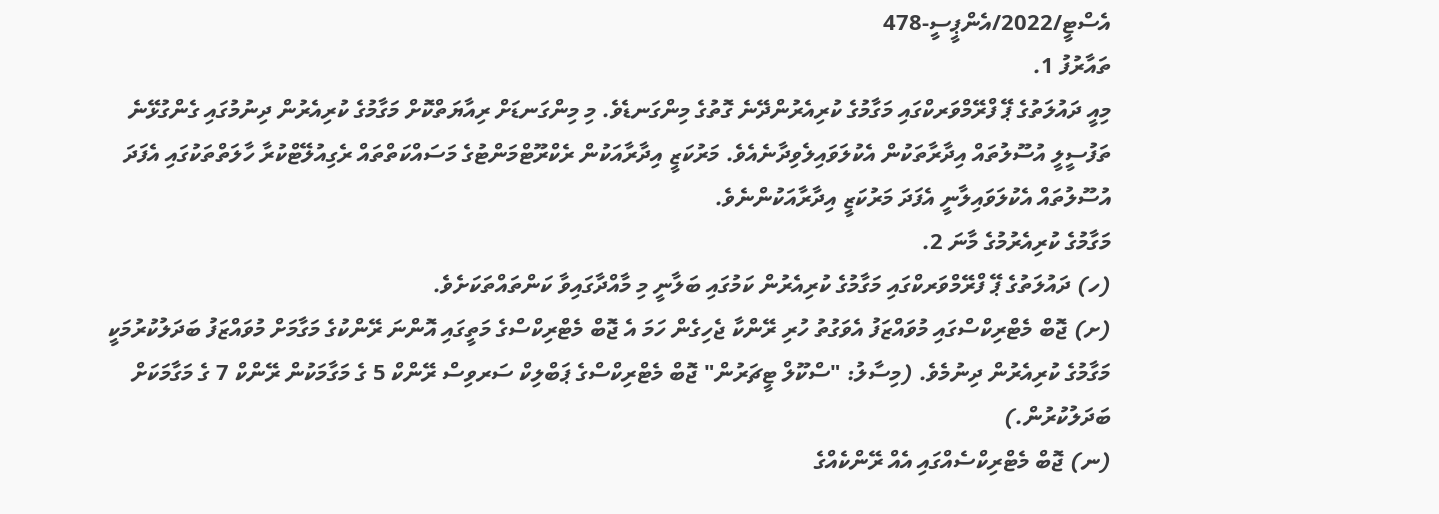އެސްޓީ/2022/އެންޕީސީ-478
ތައާރުފު 1.
މިއީ ދައުލަތުގެ ޕޭ ފްރޭމްވަރކްގައި މަގާމުގެ ކުރިއެރުންދޭނެ ގޮތުގެ މިންގަނޑެވެ. މި މިންގަނޑަށް ރިއާޔަތްކޮށް މަގާމުގެ ކުރިއެރުން ދިނުމުގައި ގެންގުޅޭނެ ތަފުސީލީ އުސޫލުތައް އިދާރާތަކުން އެކުލަވައިލެވިދާނެއެވެ. މަރުކަޒީ އިދާރާއަކުން ރެކްރޫޓްމަންޓުގެ މަސައްކަތްތައް ރެގިއުލޭޓްކުރާ ހާލަތްތަކުގައި އެފަދަ އުސޫލުތައް އެކުލަވައިލާނީ އެފަދަ މަރުކަޒީ އިދާރާއަކުންނެވެ.
މަގާމުގެ ކުރިއެރުމުގެ މާނަ 2.
(ހ) ދައުލަތުގެ ޕޭ ފްރޭމްވަރކްގައި މަގާމުގެ ކުރިއެރުން ކަމުގައި ބަލާނީ މި މާއްދާގައިވާ ކަންތައްތަކަށެވެ.
(ށ) ޖޮބް މެޓްރިކްސްގައި މުވައްޒަފު އެވަގުތު ހުރި ރޭންކާ ޖެހިގެން ހަމަ އެ ޖޮބް މެޓްރިކްސްގެ މަތީގައި އޮންނަ ރޭންކުގެ މަގާމަށް މުވައްޒަފު ބަދަލުކުރުމަކީ މަގާމުގެ ކުރިއެރުން ދިނުމެވެ. (މިސާލު: "ސްކޫލް ޓީޗަރުން" ޖޮބް މެޓްރިކްސްގެ ޕަބްލިކް ސަރވިސް ރޭންކް 5 ގެ މަގާމަކުން ރޭންކް 7 ގެ މަގާމަކަށް ބަދަލުކުރުން.)
(ނ) ޖޮބް މެޓްރިކްސެއްގައި އެއް ރޭންކެއްގެ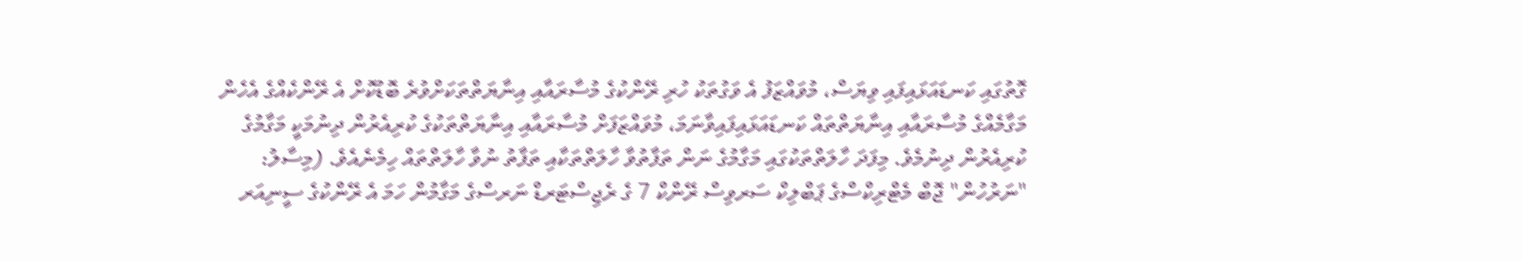ގޮތުގައި ކަނޑައަޅައިފައި ވިޔަސް، މުވައްޒަފު އެ ވަގުތަކު ހުރި ރޭންކުގެ މުސާރައާއި އިނާޔަތްތަކަށްވުރެ ބޮޑުކޮށް އެ ރޭންކެއްގެ އެހެން މަގާމެއްގެ މުސާރައާއި އިނާޔަތްތައް ކަނޑައަޅައިފައިވާނަމަ، މުވައްޒަފަށް މުސާރައާއި އިނާޔަތްތަކުގެ ކުރިއެރުން ދިނުމަކީ މަގާމުގެ ކުރިއެރުން ދިނުމެވެ. މިފަދަ ހާލަތްތަކުގައި މަގާމުގެ ނަން ތަފާތުވާ ހާލަތްތަކާއި ތަފާތު ނުވާ ހާލަތްތައް ހިމެނެއެވެ. (މިސާލު: "ނަރުހުން" ޖޮބް މެޓްރިކްސްގެ ޕަބްލިކް ސަރވިސް ރޭންކް 7 ގެ ރެޖިސްޓަރޑް ނަރސްގެ މަގާމުން ހަމަ އެ ރޭންކުގެ ސީނިއަރ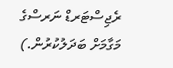ރެޖިސްޓަރޑް ނަރސްގެ މަގާމަށް ބަދަލުކުރުން.)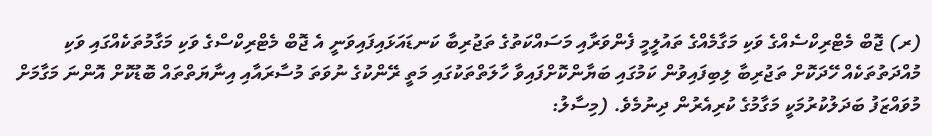(ރ) ޖޮބް މެޓްރިކްސެއްގެ ވަކި މަގާމެއްގެ ތައުލީމީ ފެންވަރާއި މަސައްކަތުގެ ތަޖުރިބާ ކަނޑައަޅައިފައިވަނީ އެ ޖޮބް މެޓްރިކްސްގެ ވަކި މަގާމުތަކެއްގައި ވަކި މުއްދަތުތަކެއް ހޭދަކޮށް ތަޖުރިބާ ލިބިފައިވުން ކަމުގައި ބަޔާންކޮށްފައިވާ ހާލަތްތަކުގައި މަތީ ރޭންކުގެ ނުވަތަ މުސާރައާއި އިނާޔަތްތައް ބޮޑުކޮށް އޮންނަ މަގާމަށް މުވައްޒަފު ބަދަލުކުރުމަކީ މަގާމުގެ ކުރިއެރުން ދިނުމެވެ. (މިސާލު: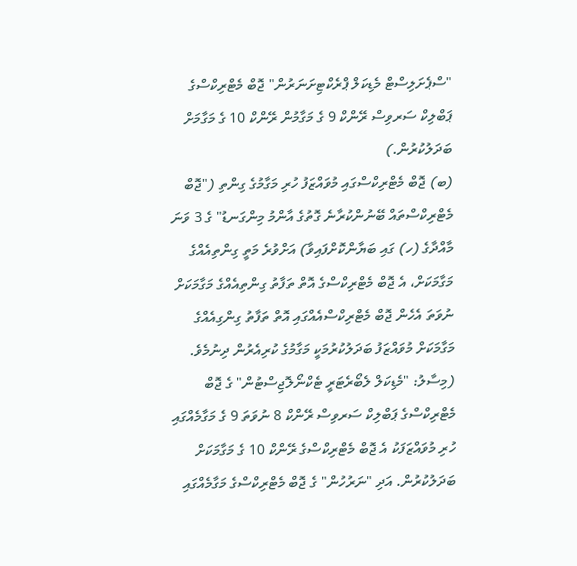"ސްޕެށަލިސްޓް މެޑިކަލް ޕްރެކްޓިށަނަރުން" ޖޮބް މެޓްރިކްސްގެ ޕަބްލިކް ސަރވިސް ރޭންކް 9 ގެ މަގާމުން ރޭންކް 10 ގެ މަގާމަށް ބަދަލުކުރުން.)
(ބ) ޖޮބް މެޓްރިކްސްގައި މުވައްޒަފު ހުރި މަގާމުގެ ގިންތި ("ޖޮބް މެޓްރިކްސްތައް ބޭނުންކުރާނެ ގޮތުގެ އާންމު މިންގަނޑު" ގެ 3 ވަނަ މާއްދާގެ (ހ) ގައި ބަޔާންކޮށްފައިވާ) އަށްވުރެ މަތީ ގިންތިއެއްގެ މަގާމަކަށް، އެ ޖޮބް މެޓްރިކްސްގެ އޮތް ތަފާތު ގިންތިއެއްގެ މަގާމަކަށް ނުވަތަ އެހެން ޖޮބް މެޓްރިކްސްއެއްގައި އޮތް ތަފާތު ގިންގިއެއްގެ މަގާމަކަށް މުވައްޒަފު ބަދަލުކުރުމަކީ މަގާމުގެ ކުރިއެރުން ދިނުމެވެ. (މިސާލު: "މެޑިކަލް ލެބޯރެޓަރީ ޓެކްނޯލޮޖިސްޓުން" ގެ ޖޮބް މެޓްރިކްސްގެ ޕަބްލިކް ސަރވިސް ރޭންކް 8 ނުވަތަ 9 ގެ މަގާމެއްގައި ހުރި މުވައްޒަފަކު އެ ޖޮބް މެޓްރިކްސްގެ ރޭންކް 10 ގެ މަގާމަކަށް ބަދަލުކުރުން. އަދި "ނަރުހުން" ގެ ޖޮބް މެޓްރިކްސްގެ މަގާމެއްގައި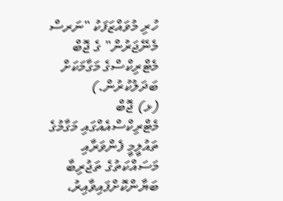ހުރި މުވައްޒަފަކު "ނަރސް މެނޭޖަރުން" ގެ ޖޮބް މެޓްރިކްސްގެ މަގާމަކަށް ބަދަލުކުރުން.)
(ޅ) ޖޮބް މެޓްރިކްސްއެއްގައި މަގާމުގެ ތައުލީމީ ފެންވަރާއި މަސައްކަތުގެ ތަޖުރިބާ ބަޔާންކޮށްފައިވާއިރު،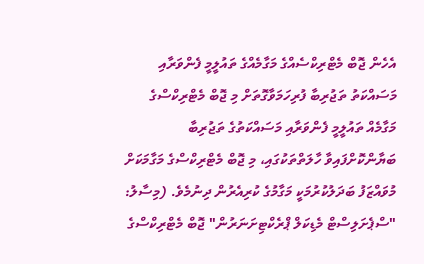އެހެން ޖޮބް މެޓްރިކްސެއްގެ މަގާމެއްގެ ތައުލީމީ ފެންވަރާއި މަސައްކަތު ތަޖުރިބާ ފުރިހަމަވާގޮތަށް މި ޖޮބް މެޓްރިކްސްގެ މަގާމެއް ތައުލީމީ ފެންވަރާއި މަސައްކަތުގެ ތަޖުރިބާ ބަޔާންކޮށްފައިވާ ހާލަތްތަކުގައި، މި ޖޮބް މެޓްރިކްސްގެ މަގާމަކަށް މުވައްޒަފު ބަދަލުކުރުމަކީ މަގާމުގެ ކުރިއެރުން ދިނުމެވެ. (މިސާލު: "ސްޕެށަލިސްޓް މެޑިކަލް ޕްރެކްޓިށަނަރުން" ޖޮބް މެޓްރިކްސްގެ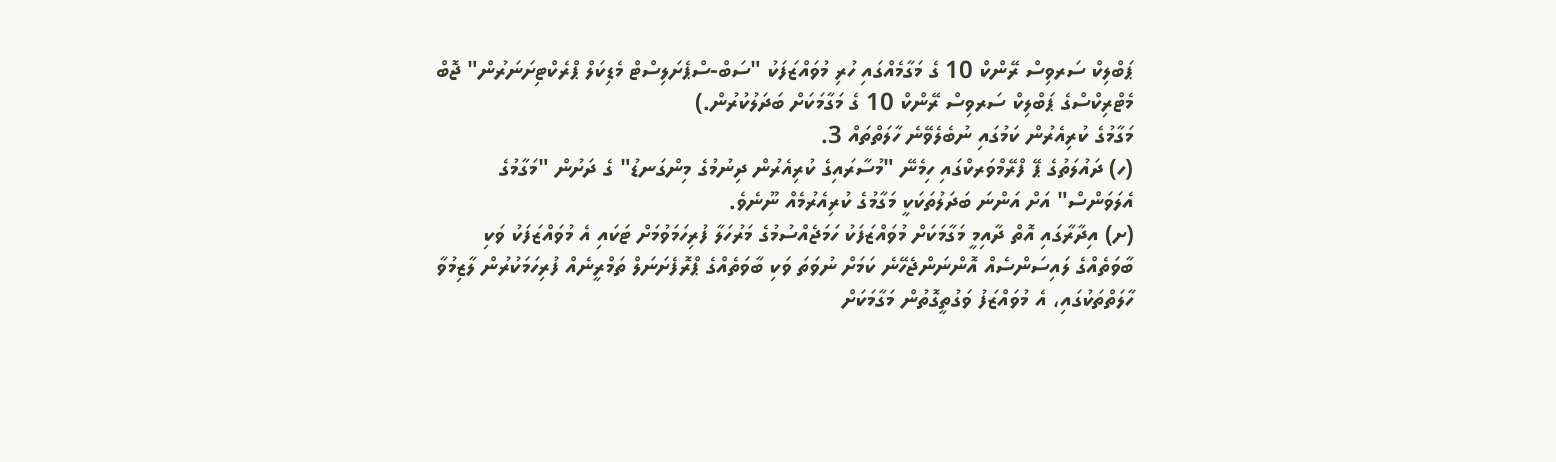ޕަބްލިކް ސަރވިސް ރޭންކް 10 ގެ މަގާމެއްގައި ހުރި މުވައްޒަފަކު "ސަބް-ސްޕެށަލިސްޓް މެޑިކަލް ޕްރެކްޓިށަނަރުން" ޖޮބް މެޓްރިކްސްގެ ޕަބްލިކް ސަރވިސް ރޭންކް 10 ގެ މަގާމަކަށް ބަދަލުކުރުން.)
މަގާމުގެ ކުރިއެރުން ކަމުގައި ނުބެލެވޭނެ ހާލަތްތައް 3.
(ހ) ދައުލަތުގެ ޕޭ ފްރޭމްވަރކްގައި ހިމެނޭ "މުސާރައިގެ ކުރިއެރުން ދިނުމުގެ މިންގަނޑު" ގެ ދަށުން "މަގާމުގެ އެލަވަންސް" އަށް އަންނަ ބަދަލުތަކަކީ މަގާމުގެ ކުރިއެރުމެއް ނޫނެވެ.
(ށ) އިދާރާގައި އޮތް ދާއިމީ މަގާމަކަށް މުވައްޒަފަކު ހަމަޖެއްސުމުގެ މަރުހަލާ ފުރިހަމަވުމަށް ޓަކައި އެ މުވައްޒަފަކު ވަކި ބާވަތެއްގެ ލައިސަންސެއް އޮންނަންޖެހޭނެ ކަމަށް ނުވަތަ ވަކި ބާވަތެއްގެ ޕްރޮފެށަނަލް ތަމްރީނެއް ފުރިހަމަކުރުން ލާޒިމުވާ ހާލަތްތަކުގައި، އެ މުވައްޒަފު ވަގުތީގޮތުން މަގާމަކަށް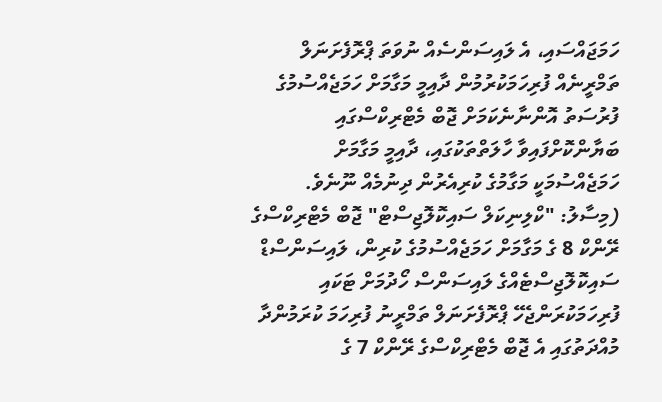ހަމަޖައްސައި، އެ ލައިސަންސެއް ނުވަތަ ޕްރޮފެށަނަލް ތަމްރީނެއް ފުރިހަމަކުރުމުން ދާއިމީ މަގާމަށް ހަމަޖެއްސުމުގެ ފުރުސަތު އޮންނާނެކަމަށް ޖޮބް މެޓްރިކްސްގައި ބަޔާންކޮށްފައިވާ ހާލަތްތަކުގައި، ދާއިމީ މަގާމަށް ހަމަޖެއްސުމަކީ މަގާމުގެ ކުރިއެރުން ދިނުމެއް ނޫނެވެ. (މިސާލު: "ކްލިނިކަލް ސައިކޮލޮޖިސްޓް" ޖޮބް މެޓްރިކްސްގެ ރޭންކް 8 ގެ މަގާމަށް ހަމަޖެއްސުމުގެ ކުރިން، ލައިސަންސްޑް ސައިކޮލޮޖިސްޓެއްގެ ލައިސަންސް ހޯދުމަށް ޓަކައި ފުރިހަމަކުރަންޖެހޭ ޕްރޮފެށަނަލް ތަމްރީނު ފުރިހަމަ ކުރަމުންދާ މުއްދަތުގައި އެ ޖޮބް މެޓްރިކްސްގެ ރޭންކް 7 ގެ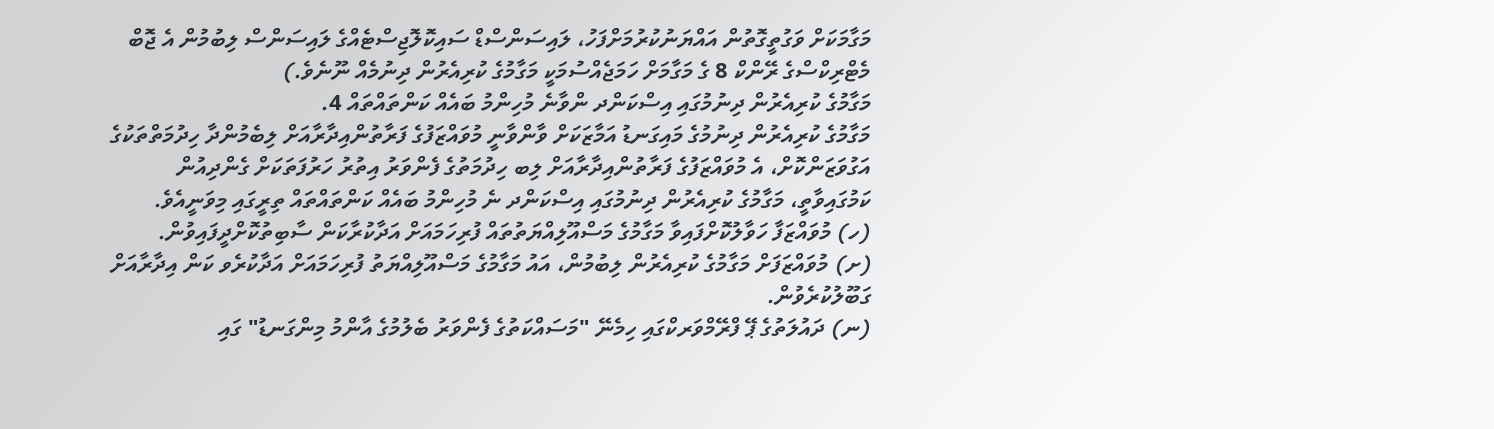މަގާމަކަށް ވަގުތީގޮތުން އައްޔަނުކުރުމަށްފަހު، ލައިސަންސްޑް ސައިކޮލޮޖިސްޓެއްގެ ލައިސަންސް ލިބުމުން އެ ޖޮބް މެޓްރިކްސްގެ ރޭންކް 8 ގެ މަގާމަށް ހަމަޖެއްސުމަކީ މަގާމުގެ ކުރިއެރުން ދިނުމެއް ނޫނެވެ.)
މަގާމުގެ ކުރިއެރުން ދިނުމުގައި އިސްކަންދ ންވާނެ މުހިންމު ބައެއް ކަންތައްތައް 4.
މަގާމުގެ ކުރިއެރުން ދިނުމުގެ މައިގަނޑު އަމާޒަކަށް ވާންވާނީ މުވައްޒަފުގެ ފަރާތުންއިދާރާއަށް ލިބެމުންދާ ހިދުމަތްތަކުގެ އަގުވަޒަންކޮށް، އެ މުވައްޒަފުގެ ފަރާތުންއިދާރާއަށް ލިބ ހިދުމަތުގެ ފެންވަރު އިތުރު ހަރުފަތަކަށް ގެންދިއުން ކަމުގައިވާތީ، މަގާމުގެ ކުރިއެރުން ދިނުމުގައި އިސްކަންދ ނެ މުހިންމު ބައެއް ކަންތައްތައް ތިރީގައި މިވަނީއެވެ.
(ހ) މުވައްޒަފާ ހަވާލުކޮށްފައިވާ މަގާމުގެ މަސްއޫލިއްޔަތުތައް ފުރިހަމައަށް އަދާކުރާކަން ސާބިތުކޮށްދީފައިވުން.
(ށ) މުވައްޒަފަށް މަގާމުގެ ކުރިއެރުން ލިބުމުން، އައު މަގާމުގެ މަސްއޫލިއްޔަތު ފުރިހަމައަށް އަދާކުރެވ ކަން އިދާރާއަށް ގަބޫލުކުރެވުން.
(ނ) ދައުލަތުގެ ޕޭ ފްރޭމްވަރކްގައި ހިމެނޭ "މަސައްކަތުގެ ފެންވަރު ބެލުމުގެ އާންމު މިންގަނޑު" ގައި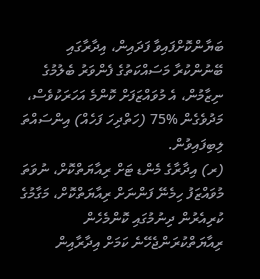ބަޔާންކޮށްފައިވާ ފަދައިން، އިދާރާގައި ބޭނުންކުރާ މަސައްކަތުގެ ފެންވަރު ބެލުމުގެ ނިޒާމުން، އެ މުވައްޒަފަށް ކޮންމެ އަހަރަކުވެސް، މަދުވެގެން %75 (ހަތްދިހަ ފަހެއް) އިންސައްތަ ލިބިފައިވުން.
(ރ) އިދާރާގެ މެންޑ ޓަށް ރިއާޔަތްކޮށް، ނުވަތަ މުވައްޒަފު ހިމެނޭ ފަންނަށް ރިއާޔަތްކޮށް، މަގާމުގެ ކުރިއެރުން ދިނުމުގައި ކޮންމެހެން ރިއާޔަތްކުރަންޖެހޭނެ ކަމަށް އިދާރާއިން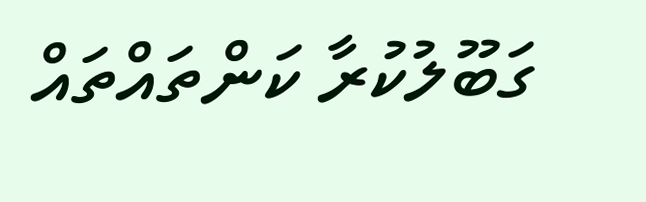ގަބޫލުކުރާ ކަންތައްތައް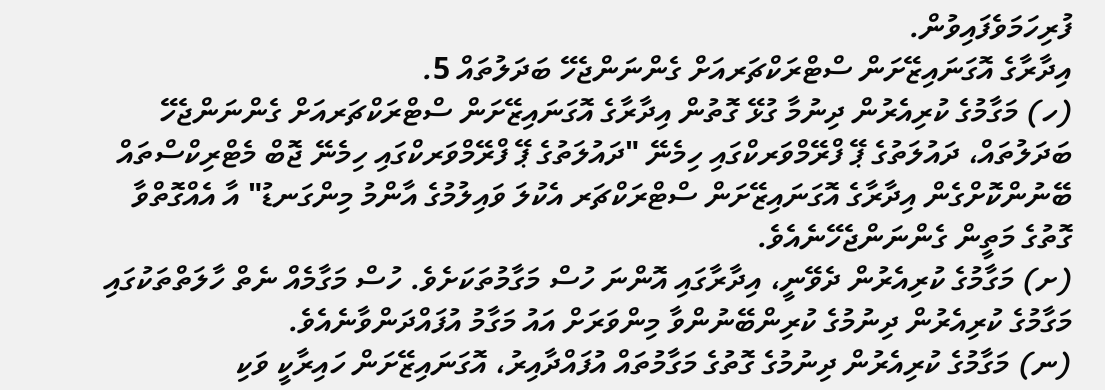ފުރިހަމަވެފައިވުން.
އިދާރާގެ އޮގަނައިޒޭށަން ސްޓްރަކްޗަރއަށް ގެންނަންޖެހޭ ބަދަލުތައް 5.
(ހ) މަގާމުގެ ކުރިއެރުން ދިނުމާ ގުޅޭ ގޮތުން އިދާރާގެ އޮގަނައިޒޭށަން ސްޓްރަކްޗަރއަށް ގެންނަންޖެހޭ ބަދަލުތައް، ދައުލަތުގެ ޕޭ ފްރޭމްވަރކްގައި ހިމެނޭ "ދައުލަތުގެ ޕޭ ފްރޭމްވަރކްގައި ހިމެނޭ ޖޮބް މެޓްރިކްސްތައް ބޭނުންކޮށްގެން އިދާރާގެ އޮގަނައިޒޭށަން ސްޓްރަކްޗަރ އެކުލަ ވައިލުމުގެ އާންމު މިންގަނޑު" އާ އެއްގޮތްވާ ގޮތުގެ މަތީން ގެންނަންޖެހޭނެއެވެ.
(ށ) މަގާމުގެ ކުރިއެރުން ދެވޭނީ، އިދާރާގައި އޮންނަ ހުސް މަގާމުތަކަށެވެ. ހުސް މަގާމެއް ނެތް ހާލަތްތަކުގައި މަގާމުގެ ކުރިއެރުން ދިނުމުގެ ކުރިންބޭނުންވާ މިންވަރަށް އައު މަގާމު އުފައްދަންވާނެއެވެ.
(ނ) މަގާމުގެ ކުރިއެރުން ދިނުމުގެ ގޮތުގެ މަގާމުތައް އުފައްދާއިރު، އޮގަނައިޒޭށަން ހައިރާކީ ވަކި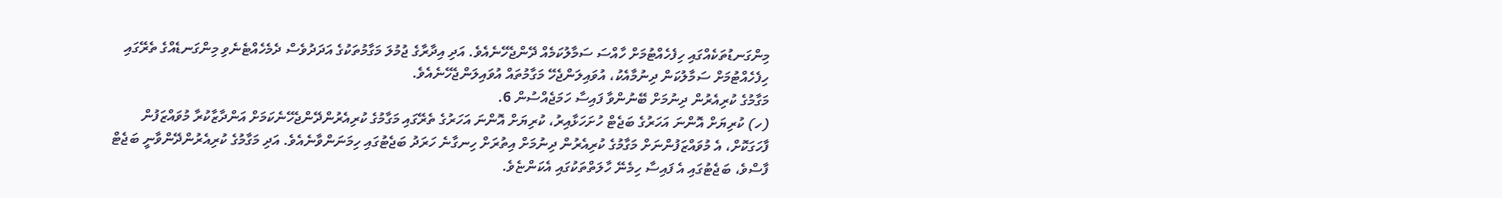މިންގަނޑުތަކެއްގައި ހިފެހެއްޓުމަށް ހާއްސަ ސަމާލުކަމެއް ދޭންޖެހޭނެއެވެ. އަދި އިދާރާގެ ޖުމުލަ މަގާމުތަކުގެ އަދަދުވެސް ދެމެހެއްޓެނެވި މިންގަނޑެއްގެ ތެރޭގައި ހިފެހެއްޓުމަށް ސަމާލުކަން ދިނުމާއެކު، އުވައިލަންޖެހޭ މަގާމުތައް އުވައިލަންޖެހޭނެއެވެ.
މަގާމުގެ ކުރިއެރުން ދިނުމަށް ބޭނުންވާ ފައިސާ ހަމަޖެއްސުން 6.
(ހ) ކުރިޔަށް އޮންނަ އަހަރުގެ ބަޖެޓް ހުށަހަޅާއިރު، ކުރިޔަށް އޮންނަ އަހަރުގެ ތެރޭގައި މަގާމުގެ ކުރިއެރުންދޭންޖެހޭނެކަމަށް އަންދާޒާކުރާ މުވައްޒަފުން ފާހަގަކޮށް، އެ މުވައްޒަފުންނަށް މަގާމުގެ ކުރިއެރުން ދިނުމަށް އިތުރަށް ހިނގާނެ ހަރަދު ބަޖެޓުގައި ހިމަނަންވާނެއެވެ. އަދި މަގާމުގެ ކުރިއެރުންދޭންވާނީ ބަޖެޓް ފާސްވެ، ބަޖެޓުގައި އެ ފައިސާ ހިމެނޭ ހާލަތްތަކުގައި އެކަންޏެވެ.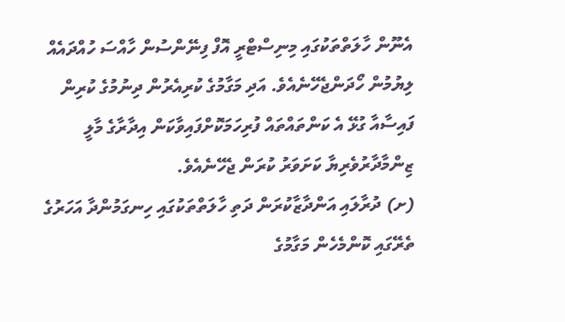އެނޫން ހާލަތްތަކުގައި މިނިސްޓްރީ އޮފް ފިނޭންސުން ހާއްސަ ހުއްދައެއް ލިޔުމުން ހޯދަންޖެހޭނެއެވެ. އަދި މަގާމުގެ ކުރިއެރުން ދިނުމުގެ ކުރިން ފައިސާއާ ގުޅޭ އެ ކަންތައްތައް ފުރިހަމަކޮށްފައިވާކަން އިދާރާގެ މާލީ ޒިންމާދާރުވެރިޔާ ކަށަވަރު ކުރަން ޖެހޭނެއެވެ.
(ށ) ދުރާލައި އަންދާޒާކުރަން ދަތި ހާލަތްތަކުގައި ހިނގަމުންދާ އަހަރުގެ ތެރޭގައި ކޮންމެހެން މަގާމުގެ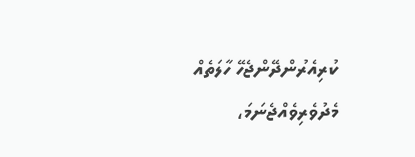ކުރިއެރުންދޭންޖެހޭ ހާލަތެއް މެދުވެރިވެއްޖެނަމަ،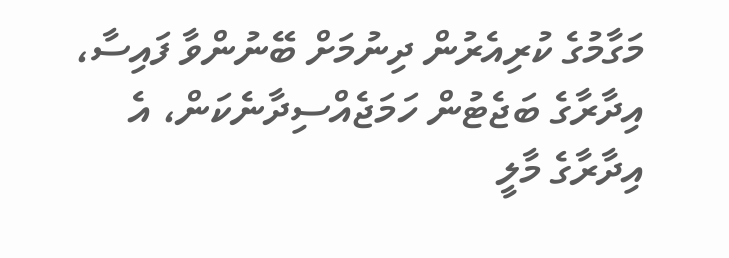މަގާމުގެ ކުރިއެރުން ދިނުމަށް ބޭނުންވާ ފައިސާ، އިދާރާގެ ބަޖެޓުން ހަމަޖެއްސިދާނެކަން، އެ އިދާރާގެ މާލީ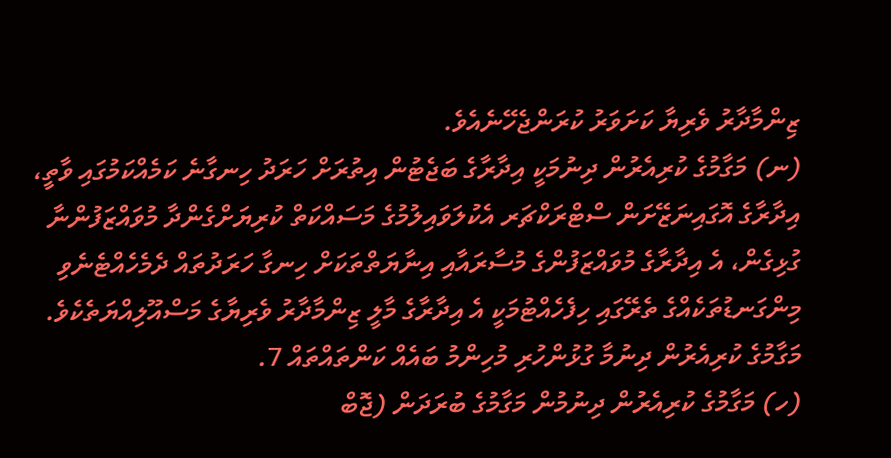ޒިންމާދާރު ވެރިޔާ ކަށަވަރު ކުރަންޖެހޭނެއެވެ.
(ނ) މަގާމުގެ ކުރިއެރުން ދިނުމަކީ އިދާރާގެ ބަޖެޓުން އިތުރަށް ހަރަދު ހިނގާނެ ކަމެއްކަމުގައި ވާތީ، އިދާރާގެ އޮގައިނަޒޭށަން ސްޓްރަކްޗަރ އެކުލަވައިލުމުގެ މަސައްކަތް ކުރިޔަށްގެންދާ މުވައްޒަފުންނާ ގުޅިގެން، އެ އިދާރާގެ މުވައްޒަފުންގެ މުސާރައާއި އިނާޔަތްތަކަށް ހިނގާ ހަރަދުތައް ދެމެހެއްޓެނެވި މިންގަނޑުތަކެއްގެ ތެރޭގައި ހިފެހެއްޓުމަކީ އެ އިދާރާގެ މާލީ ޒިންމާދާރު ވެރިޔާގެ މަސްއޫލިއްޔަތެކެވެ.
މަގާމުގެ ކުރިއެރުން ދިނުމާ ގުޅުންހުރި މުހިންމު ބައެއް ކަންތައްތައް 7.
(ހ) މަގާމުގެ ކުރިއެރުން ދިނުމުން މަގާމުގެ ބުރަދަން (ޖޮބް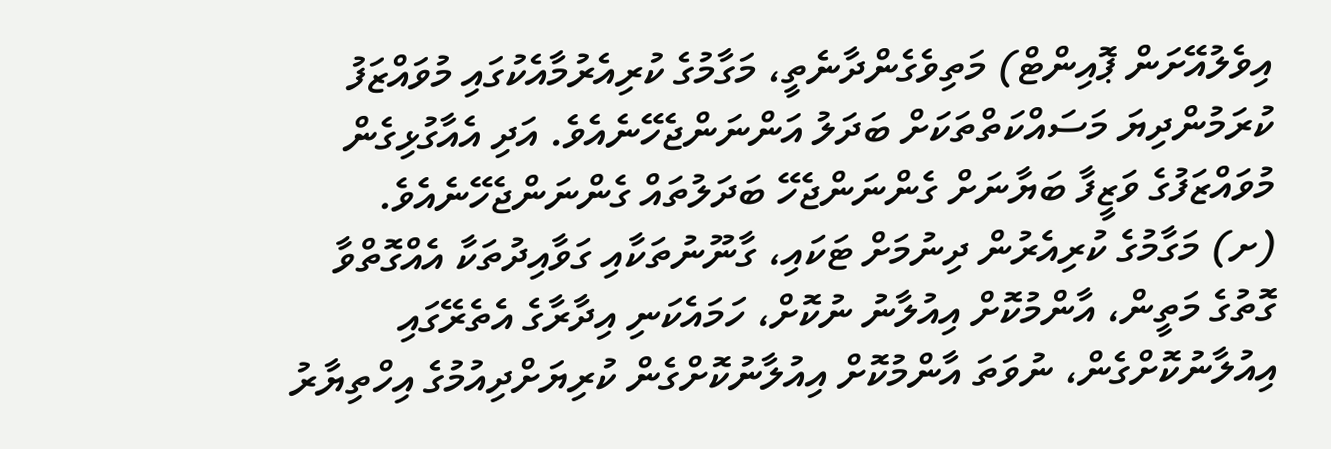އިވެލުއޭށަން ޕޮއިންޓް) މަތިވެގެންދާނެތީ، މަގާމުގެ ކުރިއެރުމާއެކުގައި މުވައްޒަފު ކުރަމުންދިޔަ މަސައްކަތްތަކަށް ބަދަލު އަންނަންޖެހޭނެއެވެ. އަދި އެއާގުޅިގެން މުވައްޒަފުގެ ވަޒީފާ ބަޔާނަށް ގެންނަންޖެހޭ ބަދަލުތައް ގެންނަންޖެހޭނެއެވެ.
(ށ) މަގާމުގެ ކުރިއެރުން ދިނުމަށް ޓަކައި، ގާނޫނުތަކާއި ގަވާއިދުތަކާ އެއްގޮތްވާ ގޮތުގެ މަތީން، އާންމުކޮށް އިއުލާނު ނުކޮށް، ހަމައެކަނި އިދާރާގެ އެތެރޭގައި އިއުލާނުކޮށްގެން، ނުވަތަ އާންމުކޮށް އިއުލާނުކޮށްގެން ކުރިޔަށްދިއުމުގެ އިހްތިޔާރު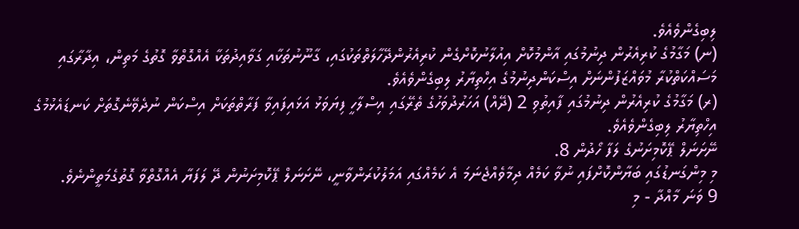ލިބިގެންވެއެވެ.
(ނ) މަގާމުގެ ކުރިއެރުން ދިނުމުގައި އާންމުކޮށް އިއުލާނުކޮށްގެން ކުރިއެރުންދޭހާލަތްތަކުގައި، ގާނޫނުތަކާއި ގަވާއިދުތަކާ އެއްގޮތްވާ ގޮތުގެ މަތިން، އިދާރާގައި މަސައްކަތްކުރާ މުވައްޒަފުންނަށް އިސްކަންދިނުމުގެ އިހްތިޔާރު ލިބިގެންވެއެވެ.
(ރ) މަގާމުގެ ކުރިއެރުން ދިނުމުގައި ފާއިތުވި 2 (ދޭއް) އަހަރުދުވަހުގެ ތެރޭގައި އިސްލާހީ ފިޔަވަޅު އަޅައިފައިވާ ފަރާތްތަކަށް އިސްކަން ނުދެވޭނެގޮތަށް ކަނޑައެޅުމުގެ އިހްތިޔާރު ލިބިގެންވެއެވެ.
ނޭށަނަލް ޕޭކޮމިށަނުގެ ލަފާ ހޯދުން 8.
މި މިންގަނޑުގައި ބަޔާންކޮށްފައި ނުވާ ކަމެއް ދިމާވެއްޖެނަމަ އެ ކަމެއްގައި އަމަލުކުރަންވާނީ، ނޭށަނަލް ޕޭކޮމިށަނުން ދޭ ލަފަޔާ އެއްގޮތްވާ ގޮތުގެމަތީންނެވެ.
9 ވަނަ މާއްދާ - މި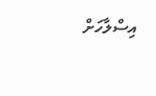އިސްލާހަށް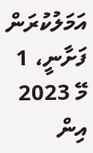އަމަލުކުރަން ފަށާނީ، 1 މޭ 2023 އިން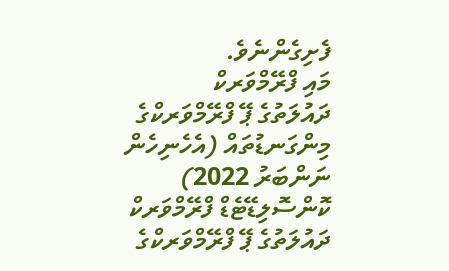ފެށިގެންނެވެ.
މައި ފްރޭމްވަރކް
ދައުލަތުގެ ޕޭ ފްރޭމްވަރކްގެ މިންގަނޑުތައް (އެހެނިހެން ނަންބަރު 2022)
ކޮންސޮލިޑޭޓެޑް ފްރޭމްވަރކް
ދައުލަތުގެ ޕޭ ފްރޭމްވަރކްގެ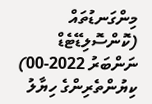މިންގަނޑުތައް (ކޮންސޮލިޑޭޓެޑް ނަންބަރު 2022-00)
ކިޔުންތެރިންގެ ހިޔާލު